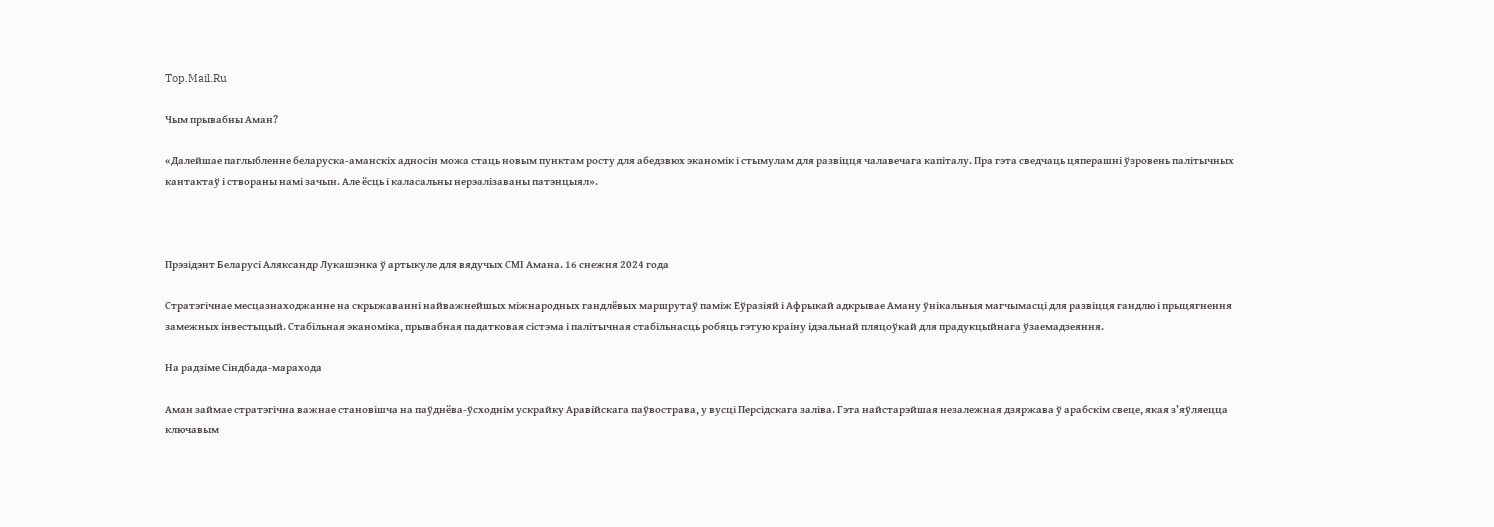Top.Mail.Ru

Чым прывабны Аман?

«Далейшае паглыбленне беларуска-аманскіх адносін можа стаць новым пунктам росту для абедзвюх эканомік і стымулам для развіцця чалавечага капіталу. Пра гэта сведчаць цяперашні ўзровень палітычных кантактаў і створаны намі зачын. Але ёсць і каласальны нерэалізаваны патэнцыял».



Прэзідэнт Беларусі Аляксандр Лукашэнка ў артыкуле для вядучых СМІ Амана. 16 снежня 2024 года

Стратэгічнае месцазнаходжанне на скрыжаванні найважнейшых міжнародных гандлёвых маршрутаў паміж Еўразіяй і Афрыкай адкрывае Аману ўнікальныя магчымасці для развіцця гандлю і прыцягнення замежных інвестыцый. Стабільная эканоміка, прывабная падатковая сістэма і палітычная стабільнасць робяць гэтую краіну ідэальнай пляцоўкай для прадукцыйнага ўзаемадзеяння.

На радзіме Сіндбада-марахода

Аман займае стратэгічна важнае становішча на паўднёва-ўсходнім ускрайку Аравійскага паўвострава, у вусці Персідскага заліва. Гэта найстарэйшая незалежная дзяржава ў арабскім свеце, якая з’яўляецца ключавым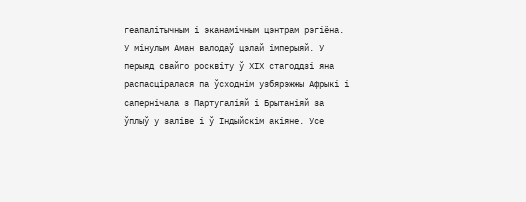геапалітычным і эканамічным цэнтрам рэгіёна. У мінулым Аман валодаў цэлай імперыяй. У перыяд свайго росквіту ў XІX стагоддзі яна распасціралася па ўсходнім узбярэжжы Афрыкі і сапернічала з Партугаліяй і Брытаніяй за ўплыў у заліве і ў Індыйскім акіяне. Усе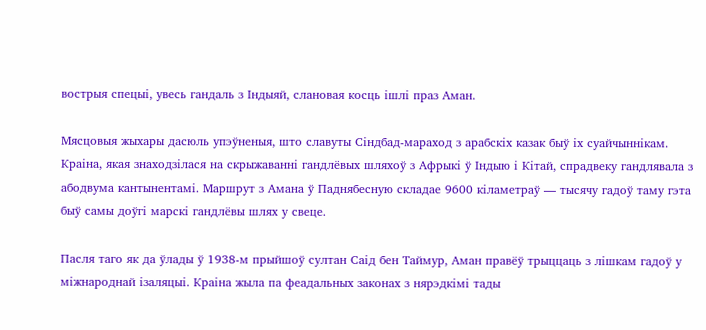вострыя спецыі, увесь гандаль з Індыяй, слановая косць ішлі праз Аман.

Мясцовыя жыхары дасюль упэўненыя, што славуты Сіндбад-мараход з арабскіх казак быў іх суайчыннікам. Краіна, якая знаходзілася на скрыжаванні гандлёвых шляхоў з Афрыкі ў Індыю і Кітай, спрадвеку гандлявала з абодвума кантынентамі. Маршрут з Амана ў Паднябесную складае 9600 кіламетраў — тысячу гадоў таму гэта быў самы доўгі марскі гандлёвы шлях у свеце.

Пасля таго як да ўлады ў 1938-м прыйшоў султан Саід бен Таймур, Аман правёў трыццаць з лішкам гадоў у міжнароднай ізаляцыі. Краіна жыла па феадальных законах з нярэдкімі тады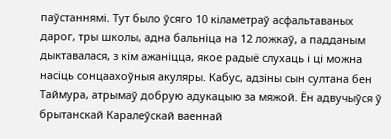паўстаннямі. Тут было ўсяго 10 кіламетраў асфальтаваных дарог, тры школы, адна бальніца на 12 ложкаў, а падданым дыктавалася, з кім ажаніцца, якое радыё слухаць і ці можна насіць сонцаахоўныя акуляры. Кабус, адзіны сын султана бен Таймура, атрымаў добрую адукацыю за мяжой. Ён адвучыўся ў брытанскай Каралеўскай ваеннай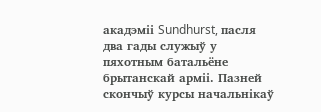акадэміі Sundhurst, пасля два гады служыў у пяхотным батальёне брытанскай арміі. Пазней скончыў курсы начальнікаў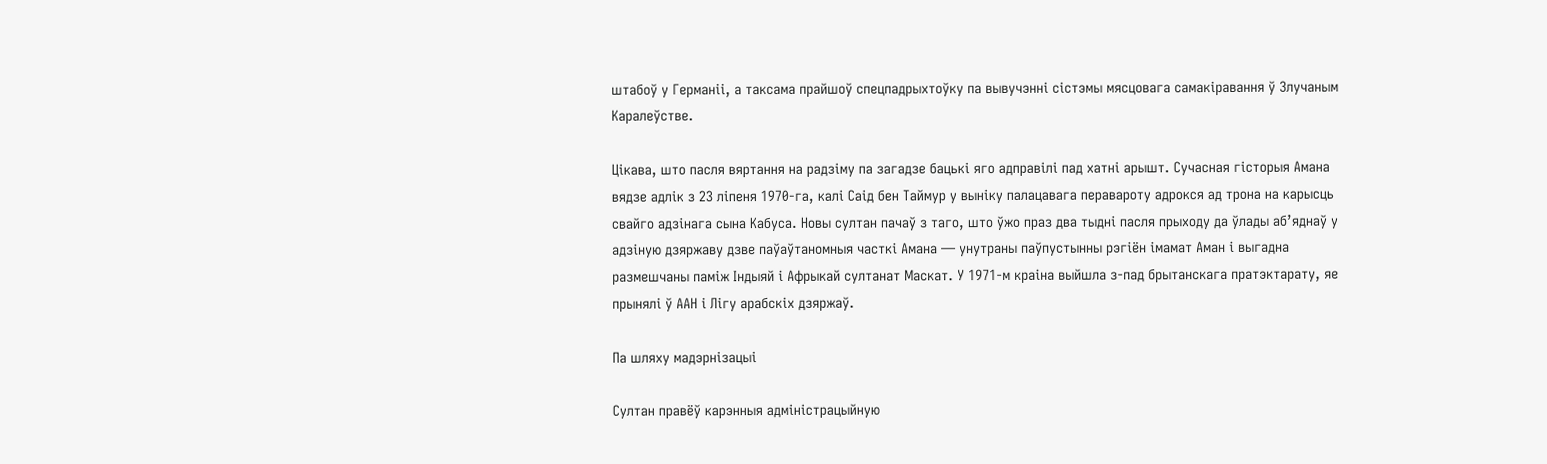штабоў у Германіі, а таксама прайшоў спецпадрыхтоўку па вывучэнні сістэмы мясцовага самакіравання ў Злучаным Каралеўстве.

Цікава, што пасля вяртання на радзіму па загадзе бацькі яго адправілі пад хатні арышт. Сучасная гісторыя Амана вядзе адлік з 23 ліпеня 1970-га, калі Саід бен Таймур у выніку палацавага перавароту адрокся ад трона на карысць свайго адзінага сына Кабуса. Новы султан пачаў з таго, што ўжо праз два тыдні пасля прыходу да ўлады аб’яднаў у адзіную дзяржаву дзве паўаўтаномныя часткі Амана — унутраны паўпустынны рэгіён імамат Аман і выгадна размешчаны паміж Індыяй і Афрыкай султанат Маскат. У 1971-м краіна выйшла з-пад брытанскага пратэктарату, яе прынялі ў ААН і Лігу арабскіх дзяржаў.

Па шляху мадэрнізацыі

Султан правёў карэнныя адміністрацыйную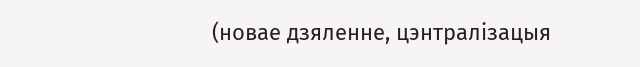(новае дзяленне, цэнтралізацыя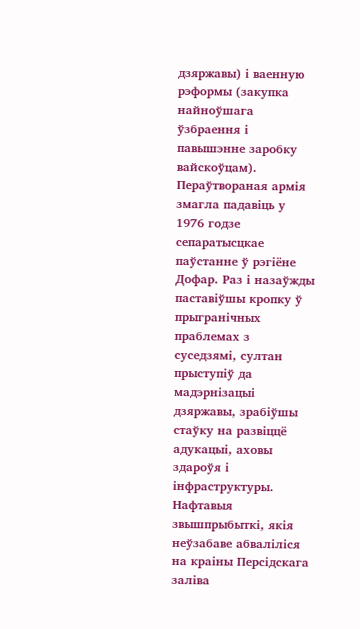дзяржавы) і ваенную рэформы (закупка найноўшага ўзбраення і павышэнне заробку вайскоўцам). Пераўтвораная армія змагла падавіць у 1976 годзе сепаратысцкае паўстанне ў рэгіёне Дофар. Раз і назаўжды паставіўшы кропку ў прыгранічных праблемах з суседзямі, султан прыступіў да мадэрнізацыі дзяржавы, зрабіўшы стаўку на развіццё адукацыі, аховы здароўя і інфраструктуры. Нафтавыя звышпрыбыткі, якія неўзабаве абваліліся на краіны Персідскага заліва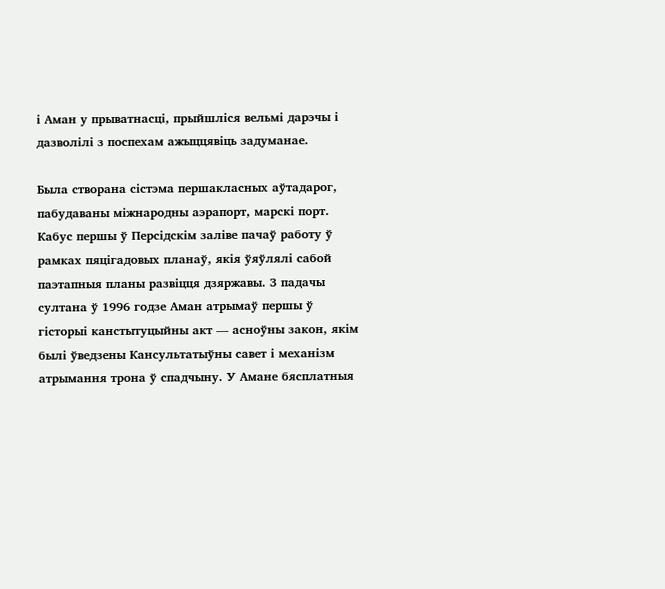і Аман у прыватнасці, прыйшліся вельмі дарэчы і дазволілі з поспехам ажыццявіць задуманае.

Была створана сістэма першакласных аўтадарог, пабудаваны міжнародны аэрапорт, марскі порт. Кабус першы ў Персідскім заліве пачаў работу ў рамках пяцігадовых планаў, якія ўяўлялі сабой паэтапныя планы развіцця дзяржавы. З падачы султана ў 1996 годзе Аман атрымаў першы ў гісторыі канстытуцыйны акт — асноўны закон, якім былі ўведзены Кансультатыўны савет і механізм атрымання трона ў спадчыну. У Амане бясплатныя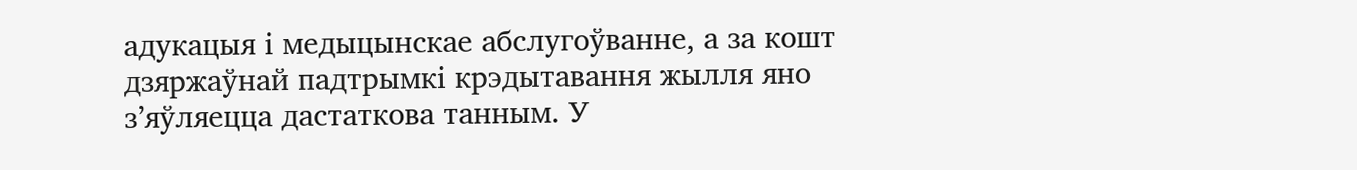адукацыя і медыцынскае абслугоўванне, а за кошт дзяржаўнай падтрымкі крэдытавання жылля яно з’яўляецца дастаткова танным. У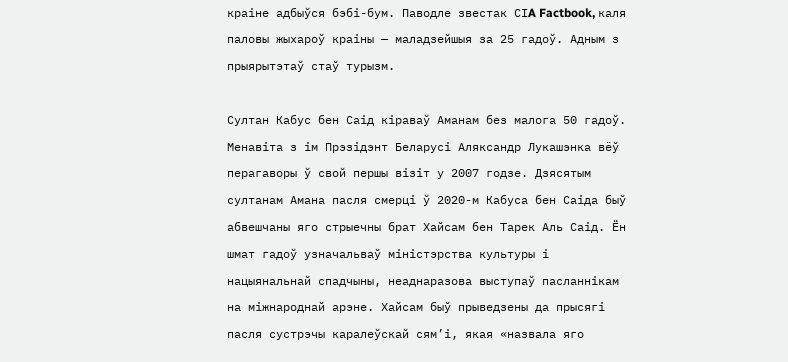краіне адбыўся бэбі-бум. Паводле звестак CІA Factbook, каля паловы жыхароў краіны — маладзейшыя за 25 гадоў. Адным з прыярытэтаў стаў турызм.

Султан Кабус бен Саід кіраваў Аманам без малога 50 гадоў. Менавіта з ім Прэзідэнт Беларусі Аляксандр Лукашэнка вёў перагаворы ў свой першы візіт у 2007 годзе. Дзясятым султанам Амана пасля смерці ў 2020-м Кабуса бен Саіда быў абвешчаны яго стрыечны брат Хайсам бен Тарек Аль Саід. Ён шмат гадоў узначальваў міністэрства культуры і нацыянальнай спадчыны, неаднаразова выступаў пасланнікам на міжнароднай арэне. Хайсам быў прыведзены да прысягі пасля сустрэчы каралеўскай сям’і, якая «назвала яго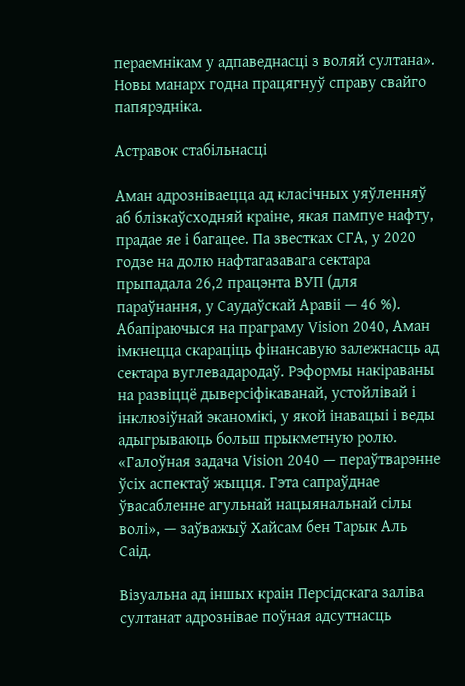пераемнікам у адпаведнасці з воляй султана». Новы манарх годна працягнуў справу свайго папярэдніка.

Астравок стабільнасці

Аман адрозніваецца ад класічных уяўленняў аб блізкаўсходняй краіне, якая пампуе нафту, прадае яе і багацее. Па звестках СГА, у 2020 годзе на долю нафтагазавага сектара прыпадала 26,2 працэнта ВУП (для параўнання, у Саудаўскай Аравіі — 46 %). Абапіраючыся на праграму Vіsіon 2040, Аман імкнецца скараціць фінансавую залежнасць ад сектара вуглевадародаў. Рэформы накіраваны на развіццё дыверсіфікаванай, устойлівай і інклюзіўнай эканомікі, у якой інавацыі і веды адыгрываюць больш прыкметную ролю. «Галоўная задача Vіsіon 2040 — пераўтварэнне ўсіх аспектаў жыцця. Гэта сапраўднае ўвасабленне агульнай нацыянальнай сілы волі», — заўважыў Хайсам бен Тарык Аль Саід.

Візуальна ад іншых краін Персідскага заліва султанат адрознівае поўная адсутнасць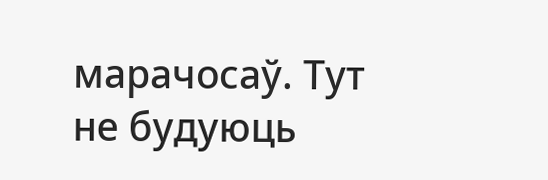марачосаў. Тут не будуюць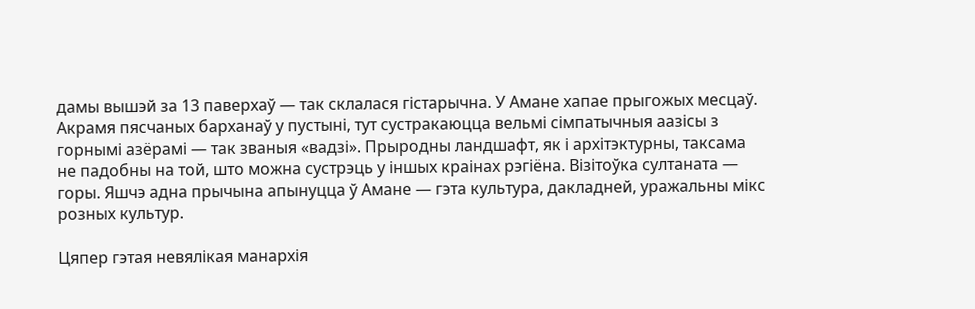дамы вышэй за 13 паверхаў — так склалася гістарычна. У Амане хапае прыгожых месцаў. Акрамя пясчаных барханаў у пустыні, тут сустракаюцца вельмі сімпатычныя аазісы з горнымі азёрамі — так званыя «вадзі». Прыродны ландшафт, як і архітэктурны, таксама не падобны на той, што можна сустрэць у іншых краінах рэгіёна. Візітоўка султаната — горы. Яшчэ адна прычына апынуцца ў Амане — гэта культура, дакладней, уражальны мікс розных культур.

Цяпер гэтая невялікая манархія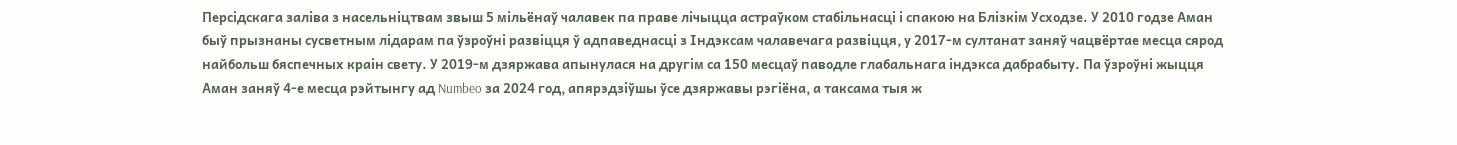Персідскага заліва з насельніцтвам звыш 5 мільёнаў чалавек па праве лічыцца астраўком стабільнасці і спакою на Блізкім Усходзе. У 2010 годзе Аман быў прызнаны сусветным лідарам па ўзроўні развіцця ў адпаведнасці з Індэксам чалавечага развіцця, у 2017-м султанат заняў чацвёртае месца сярод найбольш бяспечных краін свету. У 2019-м дзяржава апынулася на другім са 150 месцаў паводле глабальнага індэкса дабрабыту. Па ўзроўні жыцця Аман заняў 4-е месца рэйтынгу ад Numbeo за 2024 год, апярэдзіўшы ўсе дзяржавы рэгіёна, а таксама тыя ж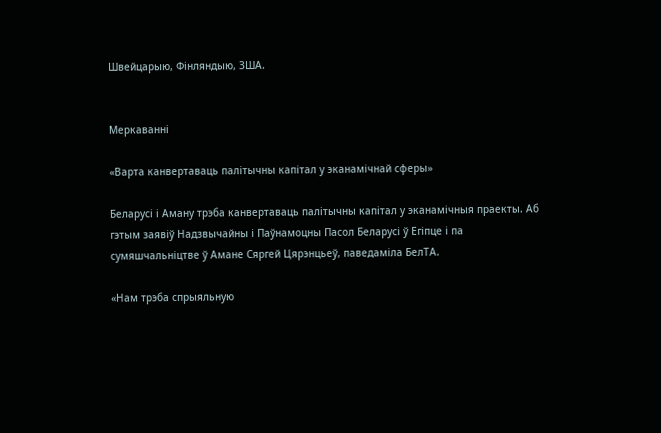Швейцарыю, Фінляндыю, ЗША.


Меркаванні

«Варта канвертаваць палітычны капітал у эканамічнай сферы»

Беларусі і Аману трэба канвертаваць палітычны капітал у эканамічныя праекты. Аб гэтым заявіў Надзвычайны і Паўнамоцны Пасол Беларусі ў Егіпце і па сумяшчальніцтве ў Амане Сяргей Цярэнцьеў, паведаміла БелТА.

«Нам трэба спрыяльную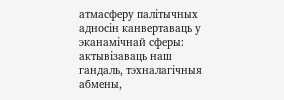атмасферу палітычных адносін канвертаваць у эканамічнай сферы: актывізаваць наш гандаль, тэхналагічныя абмены,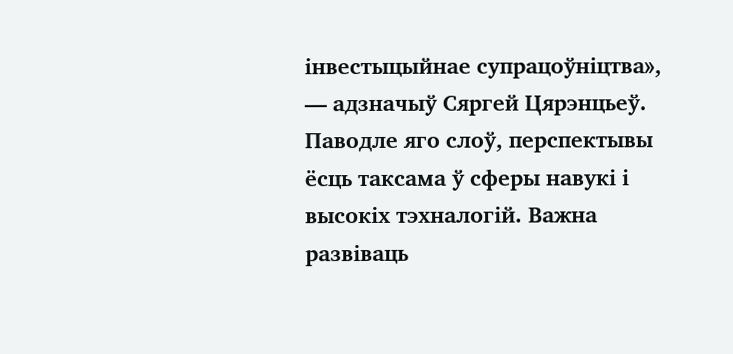інвестыцыйнае супрацоўніцтва», — адзначыў Сяргей Цярэнцьеў. Паводле яго слоў, перспектывы ёсць таксама ў сферы навукі і высокіх тэхналогій. Важна развіваць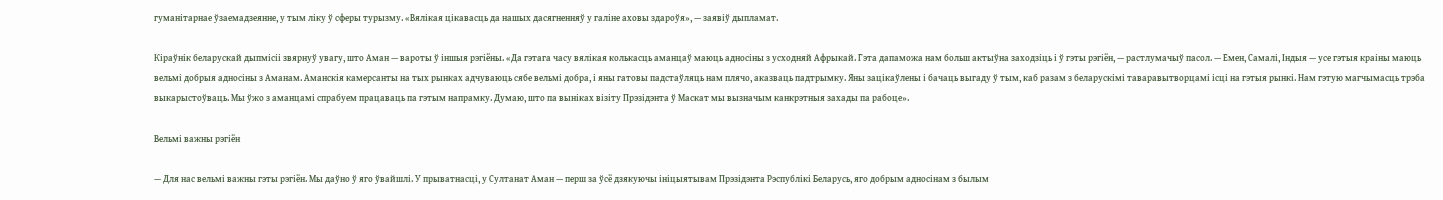гуманітарнае ўзаемадзеянне, у тым ліку ў сферы турызму. «Вялікая цікавасць да нашых дасягненняў у галіне аховы здароўя», — заявіў дыпламат.

Кіраўнік беларускай дыпмісіі звярнуў увагу, што Аман — вароты ў іншыя рэгіёны. «Да гэтага часу вялікая колькасць аманцаў маюць адносіны з усходняй Афрыкай. Гэта дапаможа нам больш актыўна заходзіць і ў гэты рэгіён, — растлумачыў пасол. — Емен, Самалі, Індыя — усе гэтыя краіны маюць вельмі добрыя адносіны з Аманам. Аманскія камерсанты на тых рынках адчуваюць сябе вельмі добра, і яны гатовы падстаўляць нам плячо, аказваць падтрымку. Яны зацікаўлены і бачаць выгаду ў тым, каб разам з беларускімі таваравытворцамі ісці на гэтыя рынкі. Нам гэтую магчымасць трэба выкарыстоўваць. Мы ўжо з аманцамі спрабуем працаваць па гэтым напрамку. Думаю, што па выніках візіту Прэзідэнта ў Маскат мы вызначым канкрэтныя захады па рабоце».

Вельмі важны рэгіён

— Для нас вельмі важны гэты рэгіён. Мы даўно ў яго ўвайшлі. У прыватнасці, у Султанат Аман — перш за ўсё дзякуючы ініцыятывам Прэзідэнта Рэспублікі Беларусь, яго добрым адносінам з былым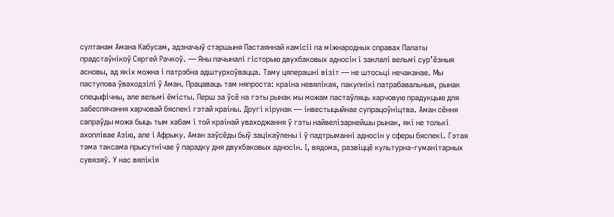султанам Амана Кабусам, адзначыў старшыня Пастаяннай камісіі па міжнародных справах Палаты прадстаўнікоў Сяргей Рачкоў. — Яны пачыналі гісторыю двухбаковых адносін і заклалі вельмі сур’ёзныя асновы, ад якіх можна і патрэбна адштурхоўвацца. Таму цяперашні візіт — не штосьці нечаканае. Мы паступова ўваходзілі ў Аман. Працаваць там няпроста: краіна невялікая, пакупнікі патрабавальныя, рынак спецыфічны, але вельмі ёмісты. Перш за ўсё на гэты рынак мы можам пастаўляць харчовую прадукцыю для забеспячэння харчовай бяспекі гэтай краіны. Другі кірунак — інвестыцыйнае супрацоўніцтва. Аман сёння сапраўды можа быць тым хабам і той краінай уваходжання ў гэты найвелізарнейшы рынак, які не толькі ахоплівае Азію, але і Афрыку. Аман заўсёды быў зацікаўлены і ў падтрыманні адносін у сферы бяспекі. Гэтая тэма таксама прысутнічае ў парадку дня двухбаковых адносін. І, вядома, развіццё культурна-гуманітарных сувязяў. У нас вялікія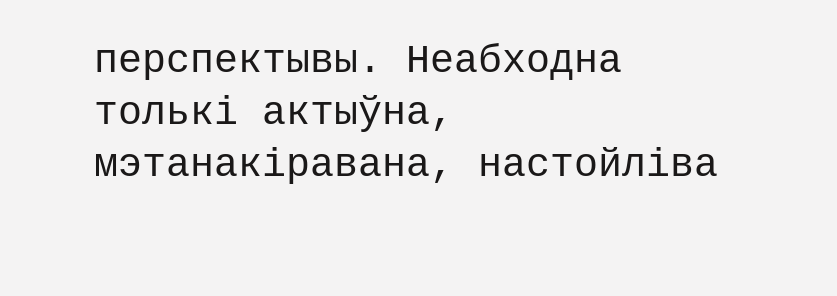перспектывы. Неабходна толькі актыўна, мэтанакіравана, настойліва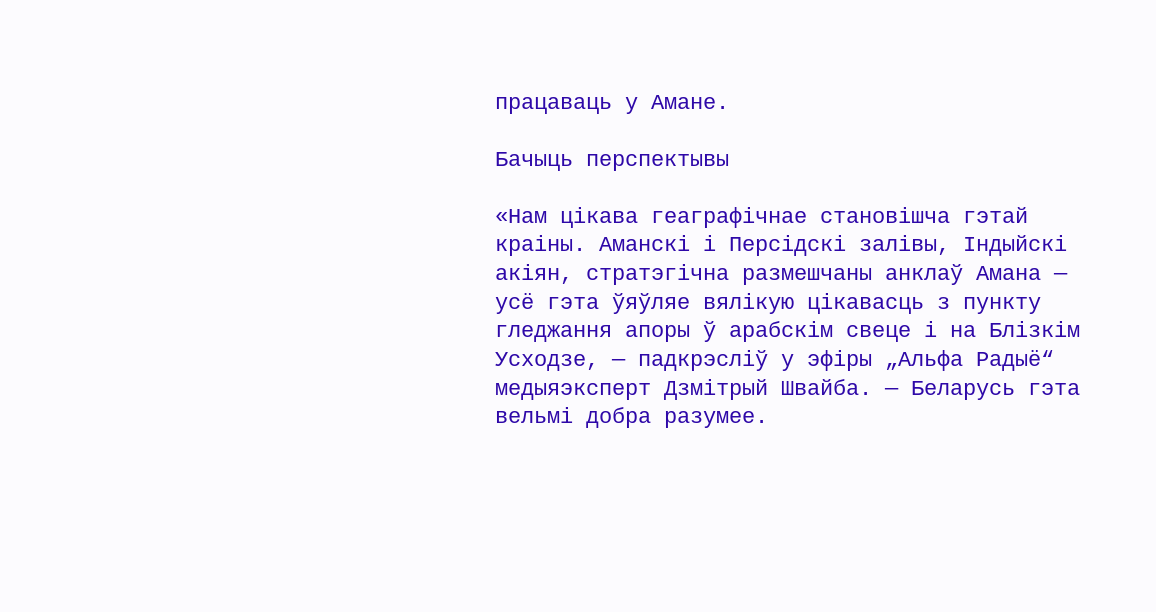працаваць у Амане.

Бачыць перспектывы

«Нам цікава геаграфічнае становішча гэтай краіны. Аманскі і Персідскі залівы, Індыйскі акіян, стратэгічна размешчаны анклаў Амана — усё гэта ўяўляе вялікую цікавасць з пункту гледжання апоры ў арабскім свеце і на Блізкім Усходзе, — падкрэсліў у эфіры „Альфа Радыё“ медыяэксперт Дзмітрый Швайба. — Беларусь гэта вельмі добра разумее.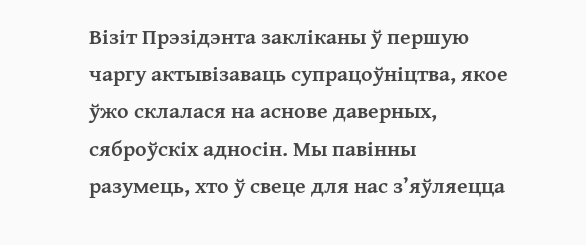Візіт Прэзідэнта закліканы ў першую чаргу актывізаваць супрацоўніцтва, якое ўжо склалася на аснове даверных, сяброўскіх адносін. Мы павінны разумець, хто ў свеце для нас з’яўляецца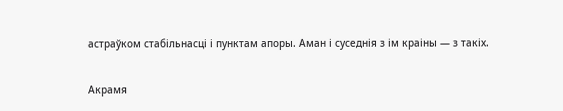астраўком стабільнасці і пунктам апоры. Аман і суседнія з ім краіны — з такіх.

Акрамя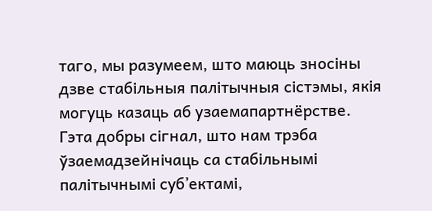таго, мы разумеем, што маюць зносіны дзве стабільныя палітычныя сістэмы, якія могуць казаць аб узаемапартнёрстве. Гэта добры сігнал, што нам трэба ўзаемадзейнічаць са стабільнымі палітычнымі суб’ектамі,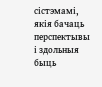сістэмамі, якія бачаць перспектывы і здольныя быць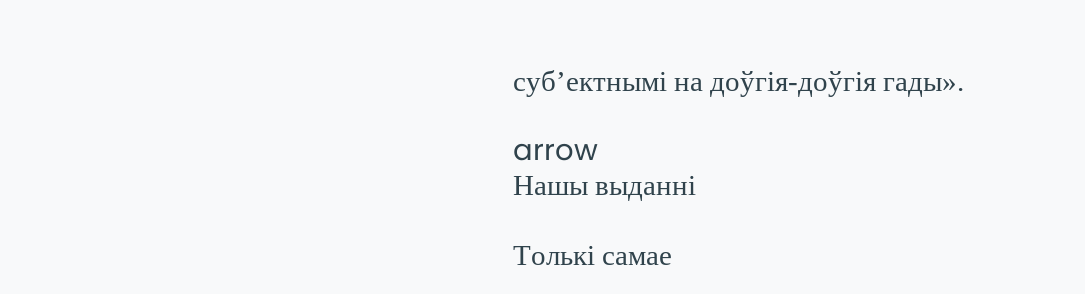суб’ектнымі на доўгія-доўгія гады».

arrow
Нашы выданні

Толькі самае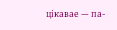цікавае — па-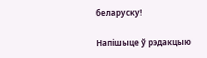беларуску!

Напішыце ў рэдакцыю